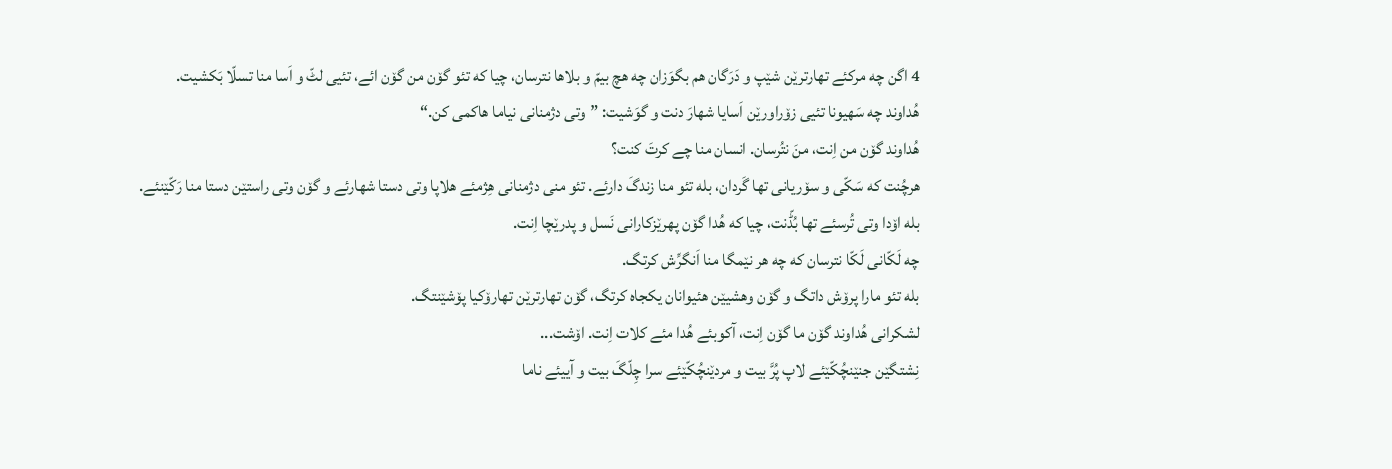4 اگن چه مرکئے تهارترێن شێپ و دَرَگان هم بگوَزان چه هچ بیمّ و بلاها نترسان، چیا که تئو گۆن من گۆن ائے، تئیی لٹّ و اَسا منا تسلّا بَکشیت.
هُداوند چه سَهیونا تئیی زۆراورێن اَسایا شهارَ دنت و گوَشیت: ”وتی دژمنانی نیاما هاکمی کن.“
هُداوند گۆن من اِنت، منَ نتُرسان. انسان منا چے کرتَ کنت؟
هرچُنت که سَکّی و سۆریانی تها گَردان، بله تئو منا زندگَ دارئے. تئو منی دژمنانی هِژمئے هلاپا وتی دستا شهارئے و گۆن وتی راستێن دستا منا رَکّێنئے.
بله اۆدا وتی تُرسئے تها بُڈّنت، چیا که هُدا گۆن پهرێزکارانی نَسل و پدرێچا اِنت.
چه لَکّانی لَکّا نترسان که چه هر نێمگا منا اَنگرِّش کرتگ.
بله تئو مارا پرۆش داتگ و گۆن وهشیێن هئیوانان یکجاه کرتگ، گۆن تهارترێن تهارۆکیا پۆشێنتگ.
لشکرانی هُداوند گۆن ما گۆن اِنت، آکوبئے هُدا مئے کلات اِنت. اۆشت...
نِشتگێن جنێنچُکّێئے لاپ پُرَّ بیت و مردێنچُکّێئے سرا چِلّگَ بیت و آییئے ناما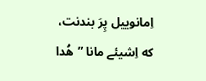اِمانوییل پِرَ بندنت، که اِشیئے مانا ”هُدا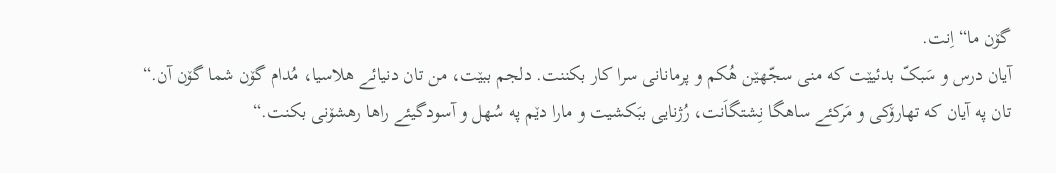گۆن ما“ اِنت.
آیان درس و سَبکّ بدئیێت که منی سجّهێن هُکم و پرمانانی سرا کار بکننت. دلجم ببێت، من تان دنیائے هلاسیا، مُدام گۆن شما گۆن آن.“
تان په آیان که تهارۆکی و مَرکئے ساهگا نِشتگاَنت، رُژنایی ببَکشیت و مارا دێم په سُهل و آسودگیئے راها رهشۆنی بکنت.“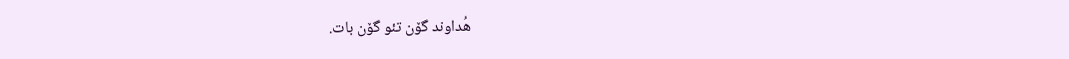هُداوند گۆن تئو گۆن بات.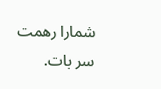شمارا رهمت سر بات.